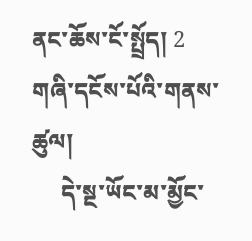ནང་ཆོས་ངོ་སྤྲོད། 2
གཞི་དངོས་པོའི་གནས་ཚུལ།
     དེ་སྔ་ཡོང་མ་མྱོང་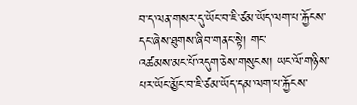བ་ད་ལན་གསར་དུ་ཡོང་བ་ཇི་ཙམ་ཡོད་ལག་པ་རྐྱོངས་དང་ཞེས་ཐུགས་ཞིབ་གནང་སྟེ། གང་
འཚམས་མང་པོ་འདུག་ཅེས་གསུངས། ཡང་ལོ་གཉིས་པར་ཡོང་མྱོང་བ་ཇི་ཙམ་ཡོད་དམ་ལག་པ་རྐྱོངས་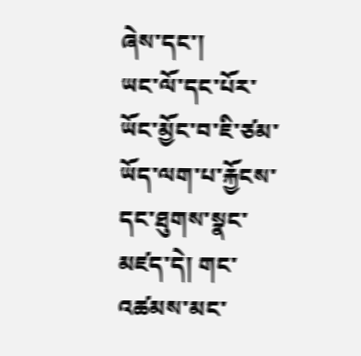ཞེས་དང་།
ཡང་ལོ་དང་པོར་ཡོང་མྱོང་བ་ཇི་ཙམ་ཡོད་ལག་པ་རྐྱོངས་དང་ཐུགས་སྣང་མཛད་དེ། གང་འཚམས་མང་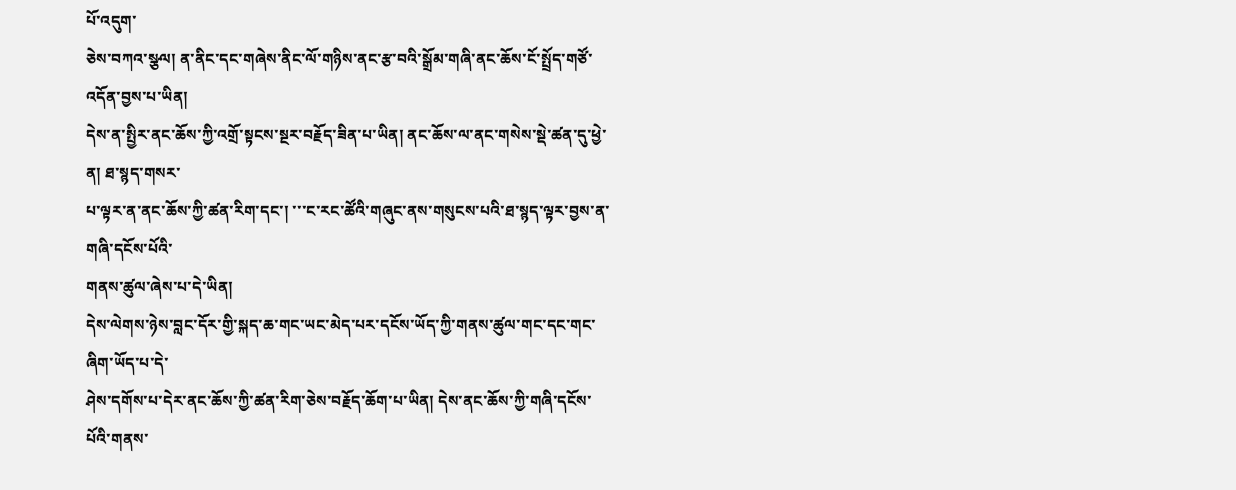པོ་འདུག་
ཅེས་བཀའ་སྩལ། ན་ནིང་དང་གཞེས་ནིང་ལོ་གཉིས་ནང་རྩ་བའི་སྒྲོམ་གཞི་ནང་ཆོས་ངོ་སྤྲོད་གཙོ་འདོན་བྱས་པ་ཡིན།
དེས་ན་སྤྱིར་ནང་ཆོས་ཀྱི་འགྲོ་སྟངས་སྔར་བརྗོད་ཟིན་པ་ཡིན། ནང་ཆོས་ལ་ནང་གསེས་སྡེ་ཚན་དུ་ཕྱེ་ན། ཐ་སྙད་གསར་
པ་ལྟར་ན་ནང་ཆོས་ཀྱི་ཚན་རིག་དང་། ་་་ང་རང་ཚོའི་གཞུང་ནས་གསུངས་པའི་ཐ་སྙད་ལྟར་བྱས་ན་གཞི་དངོས་པོའི་
གནས་ཚུལ་ཞེས་པ་དེ་ཡིན།
དེས་ལེགས་ཉེས་བླང་དོར་གྱི་སྐད་ཆ་གང་ཡང་མེད་པར་དངོས་ཡོད་ཀྱི་གནས་ཚུལ་གང་དང་གང་ཞིག་ཡོད་པ་དེ་
ཤེས་དགོས་པ་དེར་ནང་ཆོས་ཀྱི་ཚན་རིག་ཅེས་བརྗོད་ཆོག་པ་ཡིན། དེས་ནང་ཆོས་ཀྱི་གཞི་དངོས་པོའི་གནས་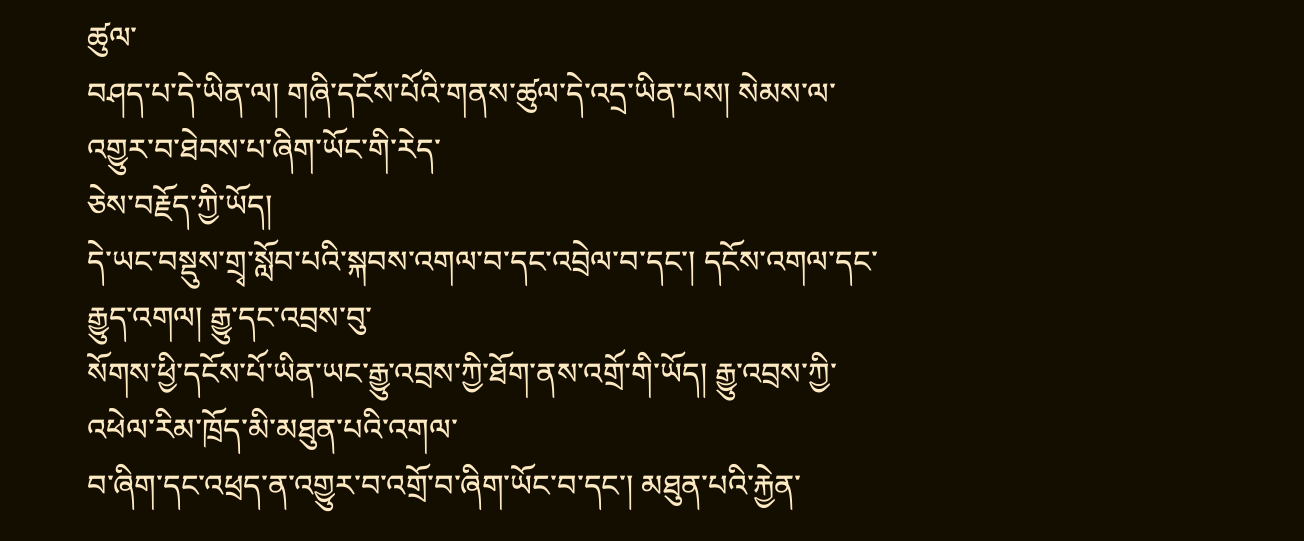ཚུལ་
བཤད་པ་དེ་ཡིན་ལ། གཞི་དངོས་པོའི་གནས་ཚུལ་དེ་འདྲ་ཡིན་པས། སེམས་ལ་འགྱུར་བ་ཐེབས་པ་ཞིག་ཡོང་གི་རེད་
ཅེས་བརྗོད་ཀྱི་ཡོད།
དེ་ཡང་བསྡུས་གྲྭ་སློབ་པའི་སྐབས་འགལ་བ་དང་འབྲེལ་བ་དང་། དངོས་འགལ་དང་རྒྱུད་འགལ། རྒྱུ་དང་འབྲས་བུ་
སོགས་ཕྱི་དངོས་པོ་ཡིན་ཡང་རྒྱུ་འབྲས་ཀྱི་ཐོག་ནས་འགྲོ་གི་ཡོད། རྒྱུ་འབྲས་ཀྱི་འཕེལ་རིམ་ཁྲོད་མི་མཐུན་པའི་འགལ་
བ་ཞིག་དང་འཕྲད་ན་འགྱུར་བ་འགྲོ་བ་ཞིག་ཡོང་བ་དང་། མཐུན་པའི་རྐྱེན་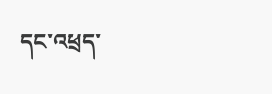དང་འཕྲད་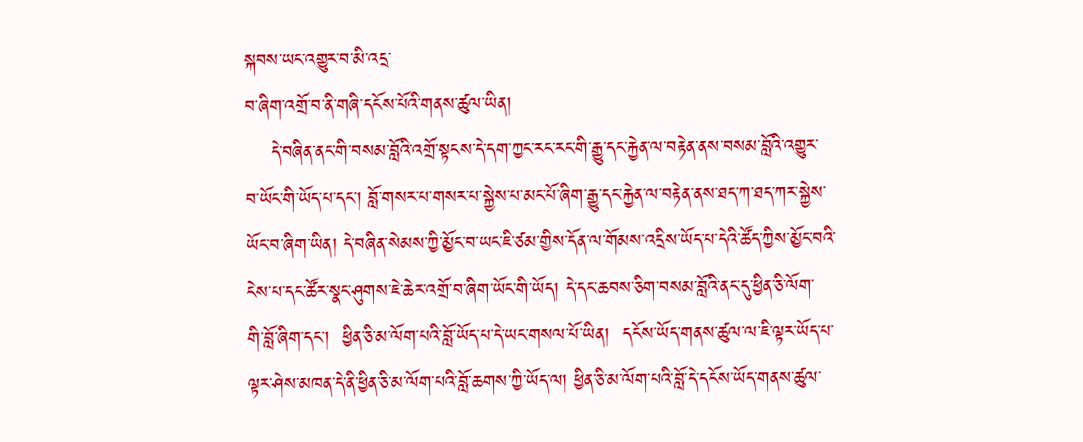སྐབས་ཡང་འགྱུར་བ་མི་འདྲ་
བ་ཞིག་འགྲོ་བ་ནི་གཞི་དངོས་པོའི་གནས་ཚུལ་ཡིན།
    དེ་བཞིན་ནང་གི་བསམ་བློའི་འགྲོ་སྟངས་དེ་དག་ཀྱང་རང་རང་གི་རྒྱུ་དང་རྐྱེན་ལ་བརྟེན་ནས་བསམ་བློའི་འགྱུར་
བ་ཡོང་གི་ཡོད་པ་དང་། བློ་གསར་པ་གསར་པ་སྐྱེས་པ་མང་པོ་ཞིག་རྒྱུ་དང་རྐྱེན་ལ་བརྟེན་ནས་ཐད་ཀ་ཐད་ཀར་སྐྱེས་
ཡོང་བ་ཞིག་ཡིན། དེ་བཞིན་སེམས་ཀྱི་མྱོང་བ་ཡང་ཇི་ཙམ་གྱིས་དོན་ལ་གོམས་འདྲིས་ཡོད་པ་དེའི་ཚོད་ཀྱིས་མྱོང་བའི་
ངེས་པ་དང་ཚོར་སྣང་ཤུགས་ཇེ་ཆེར་འགྲོ་བ་ཞིག་ཡོང་གི་ཡོད། དེ་དང་ཆབས་ཅིག་བསམ་བློའི་ནང་དུ་ཕྱིན་ཅི་ལོག་
གི་བློ་ཞིག་དང་།  ཕྱིན་ཅི་མ་ལོག་པའི་བློ་ཡོད་པ་དེ་ཡང་གསལ་པོ་ཡིན།  དངོས་ཡོད་གནས་ཚུལ་ལ་ཇི་ལྟར་ཡོད་པ་
ལྟར་ཤེས་མཁན་དེ་ནི་ཕྱིན་ཅི་མ་ལོག་པའི་བློ་ཆགས་ཀྱི་ཡོད་ལ། ཕྱིན་ཅི་མ་ལོག་པའི་བློ་དེ་དངོས་ཡོད་གནས་ཚུལ་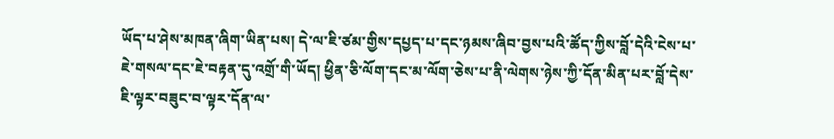ཡོད་པ་ཤེས་མཁན་ཞིག་ཡིན་པས། དེ་ལ་ཇི་ཙམ་གྱིས་དཔྱད་པ་དང་ཉམས་ཞིབ་བྱས་པའི་ཚོད་ཀྱིས་བློ་དེའི་ངེས་པ་
ཇེ་གསལ་དང་ཇེ་བརྟན་དུ་འགྲོ་གི་ཡོད། ཕྱིན་ཅི་ལོག་དང་མ་ལོག་ཅེས་པ་ནི་ལེགས་ཉེས་ཀྱི་དོན་མིན་པར་བློ་དེས་
ཇི་ལྟར་བཟུང་བ་ལྟར་དོན་ལ་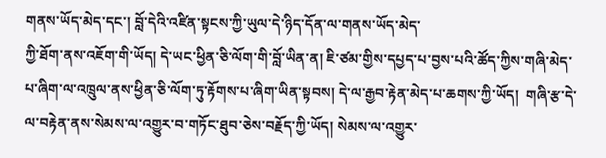གནས་ཡོད་མེད་དང་། བློ་དེའི་འཛིན་སྟངས་ཀྱི་ཡུལ་དེ་ཉིད་དོན་ལ་གནས་ཡོད་མེད་
ཀྱི་ཐོག་ནས་འཇོག་གི་ཡོད། དེ་ཡང་ཕྱིན་ཅི་ལོག་གི་བློ་ཡིན་ན། ཇི་ཙམ་གྱིས་དཔྱད་པ་བྱས་པའི་ཚོད་ཀྱིས་གཞི་མེད་
པ་ཞིག་ལ་འཁྲུལ་ནས་ཕྱིན་ཅི་ལོག་ཏུ་རྟོགས་པ་ཞིག་ཡིན་སྟབས། དེ་ལ་རྒྱབ་རྟེན་མེད་པ་ཆགས་ཀྱི་ཡོད།  གཞི་རྩ་དེ་
ལ་བརྟེན་ནས་སེམས་ལ་འགྱུར་བ་གཏོང་ཐུབ་ཅེས་བརྗོད་ཀྱི་ཡོད། སེམས་ལ་འགྱུར་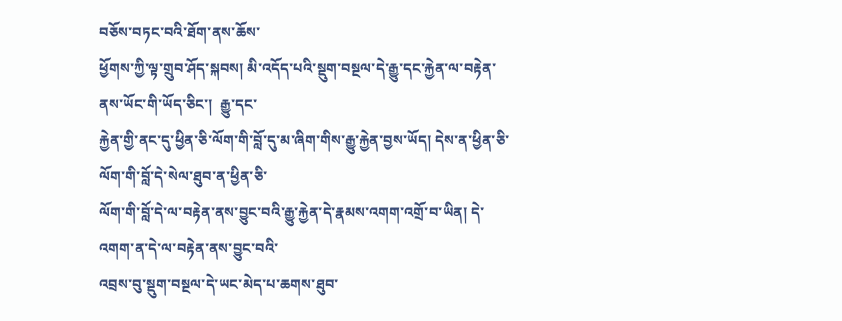བཅོས་བཏང་བའི་ཐོག་ནས་ཆོས་
ཕྱོགས་ཀྱི་ལྟ་གྲུབ་ཤོད་སྐབས། མི་འདོད་པའི་སྡུག་བསྔལ་དེ་རྒྱུ་དང་རྐྱེན་ལ་བརྟེན་ནས་ཡོང་གི་ཡོད་ཅིང་།  རྒྱུ་དང་
རྐྱེན་གྱི་ནང་དུ་ཕྱིན་ཅི་ལོག་གི་བློ་དུ་མ་ཞིག་གིས་རྒྱུ་རྐྱེན་བྱས་ཡོད། དེས་ན་ཕྱིན་ཅི་ལོག་གི་བློ་དེ་སེལ་ཐུབ་ན་ཕྱིན་ཅི་
ལོག་གི་བློ་དེ་ལ་བརྟེན་ནས་བྱུང་བའི་རྒྱུ་རྐྱེན་དེ་རྣམས་འགག་འགྲོ་བ་ཡིན། དེ་འགག་ན་དེ་ལ་བརྟེན་ནས་བྱུང་བའི་
འབྲས་བུ་སྡུག་བསྔལ་དེ་ཡང་མེད་པ་ཆགས་ཐུབ་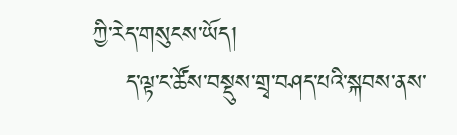ཀྱི་རེད་གསུངས་ཡོད།
    ད་ལྟ་ང་ཚོས་བསྡུས་གྲྭ་བཤད་པའི་སྐབས་ནས་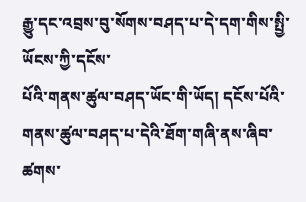རྒྱུ་དང་འབྲས་བུ་སོགས་བཤད་པ་དེ་དག་གིས་སྤྱི་ཡོངས་ཀྱི་དངོས་
པོའི་གནས་ཚུལ་བཤད་ཡོང་གི་ཡོད། དངོས་པོའི་གནས་ཚུལ་བཤད་པ་དེའི་ཐོག་གཞི་ནས་ཞིབ་ཚགས་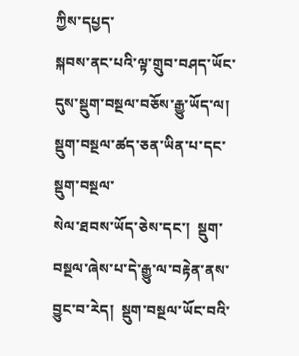ཀྱིས་དཔྱད་
སྐབས་ནང་པའི་ལྟ་གྲུབ་བཤད་ཡོང་དུས་སྡུག་བསྔལ་བཅོས་རྒྱུ་ཡོད་ལ། སྡུག་བསྔལ་ཚད་ཅན་ཡིན་པ་དང་སྡུག་བསྔལ་
སེལ་ཐབས་ཡོད་ཅེས་དང་།  སྡུག་བསྔལ་ཞེས་པ་དེ་རྒྱུ་ལ་བརྟེན་ནས་བྱུང་བ་རེད།  སྡུག་བསྔལ་ཡོང་བའི་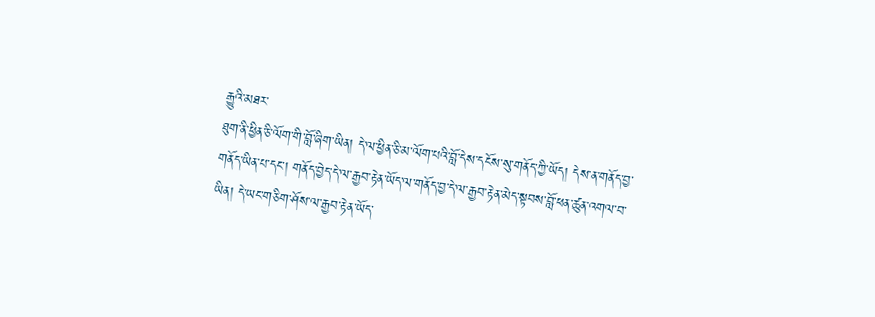རྒྱུའི་མཐར་
ཐུག་ནི་ཕྱིན་ཅི་ལོག་གི་བློ་ཞིག་ཡིན། དེ་ལ་ཕྱིན་ཅི་མ་ལོག་པའི་བློ་དེས་དངོས་སུ་གནོད་ཀྱི་ཡོད། དེས་ན་གནོད་བྱ་
གནོད་ཡིན་པ་དང་། གནོད་བྱེད་དེ་ལ་རྒྱབ་རྟེན་ཡོད་ལ་གནོད་བྱ་དེ་ལ་རྒྱབ་རྟེན་མེད་སྟབས་བློ་ཕན་ཚུན་འགལ་བ་
ཡིན། དེ་ཡང་གཅིག་ཤོས་ལ་རྒྱབ་རྟེན་ཡོད་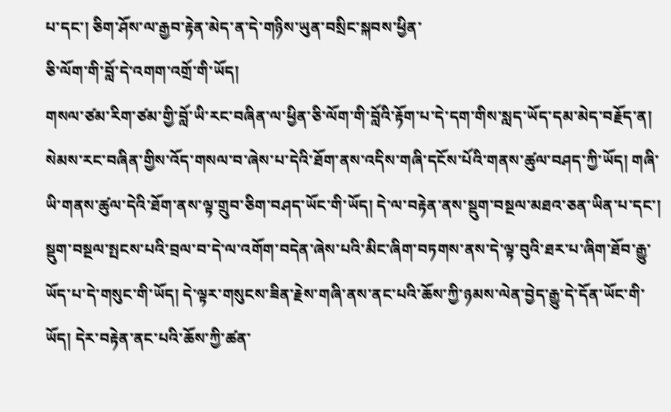པ་དང་། ཅིག་ཤོས་ལ་རྒྱབ་རྟེན་མེད་ན་དེ་གཉིས་ཡུན་བསྲིང་སྐབས་ཕྱིན་
ཅི་ལོག་གི་བློ་དེ་འགག་འགྲོ་གི་ཡོད།
གསལ་ཙམ་རིག་ཙམ་གྱི་བློ་ཡི་རང་བཞིན་ལ་ཕྱིན་ཅི་ལོག་གི་བློའི་རྟོག་པ་དེ་དག་གིས་སླད་ཡོད་དམ་མེད་བརྗོད་ན།
སེམས་རང་བཞིན་གྱིས་འོད་གསལ་བ་ཞེས་པ་དེའི་ཐོག་ནས་འདིས་གཞི་དངོས་པོའི་གནས་ཚུལ་བཤད་ཀྱི་ཡོད། གཞི་
ཡི་གནས་ཚུལ་དེའི་ཐོག་ནས་ལྟ་གྲུབ་ཅིག་བཤད་ཡོང་གི་ཡོད། དེ་ལ་བརྟེན་ནས་སྡུག་བསྔལ་མཐའ་ཅན་ཡིན་པ་དང་།
སྡུག་བསྔལ་སྤངས་པའི་བྲལ་བ་དེ་ལ་འགོག་བདེན་ཞེས་པའི་མིང་ཞིག་བཏགས་ནས་དེ་ལྟ་བུའི་ཐར་པ་ཞིག་ཐོབ་རྒྱུ་
ཡོད་པ་དེ་གསུང་གི་ཡོད། དེ་ལྟར་གསུངས་ཟིན་རྗེས་གཞི་ནས་ནང་པའི་ཆོས་ཀྱི་ཉམས་ལེན་བྱེད་རྒྱུ་དེ་དོན་ཡོང་གི་
ཡོད། དེར་བརྟེན་ནང་པའི་ཆོས་ཀྱི་ཚན་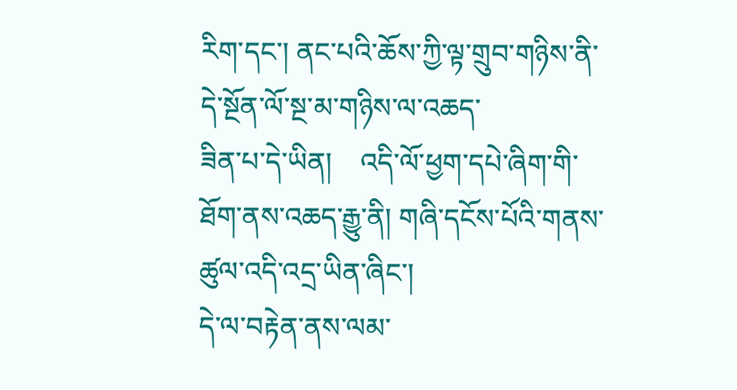རིག་དང་། ནང་པའི་ཆོས་ཀྱི་ལྟ་གྲུབ་གཉིས་ནི་དེ་སྔོན་ལོ་སྔ་མ་གཉིས་ལ་འཆད་
ཟིན་པ་དེ་ཡིན།    འདི་ལོ་ཕྱག་དཔེ་ཞིག་གི་ཐོག་ནས་འཆད་རྒྱུ་ནི། གཞི་དངོས་པོའི་གནས་ཚུལ་འདི་འདྲ་ཡིན་ཞིང་།
དེ་ལ་བརྟེན་ནས་ལམ་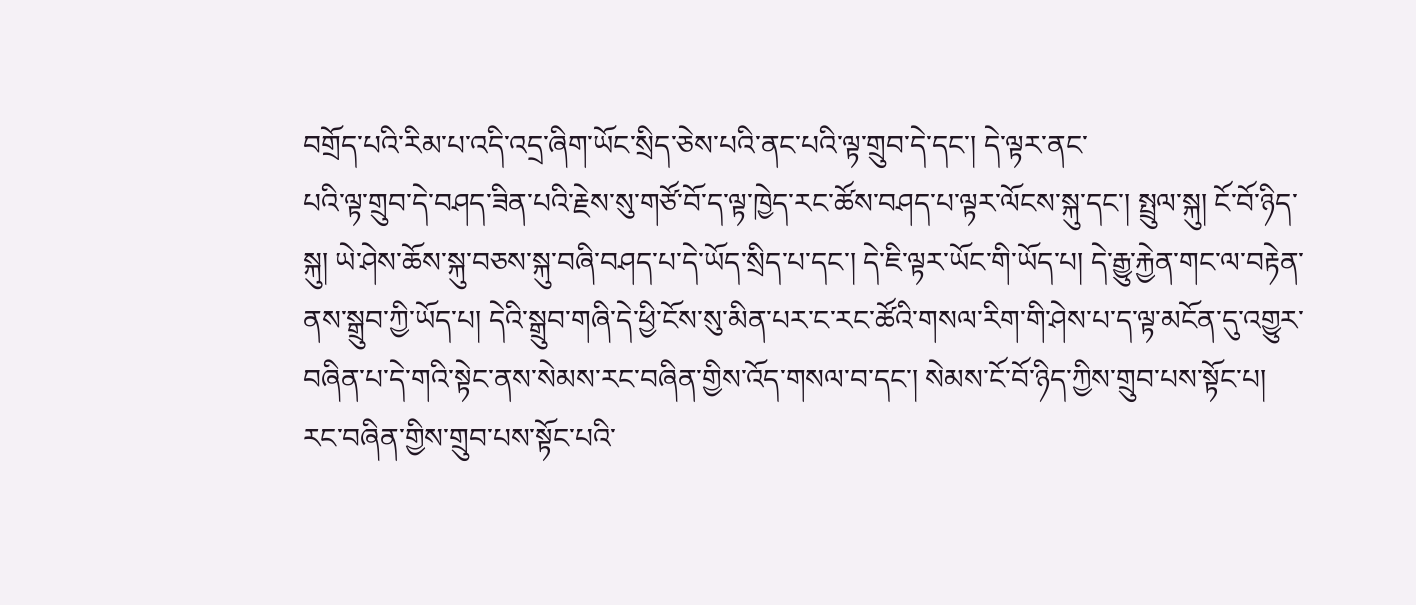བགྲོད་པའི་རིམ་པ་འདི་འདྲ་ཞིག་ཡོང་སྲིད་ཅེས་པའི་ནང་པའི་ལྟ་གྲུབ་དེ་དང་། དེ་ལྟར་ནང་
པའི་ལྟ་གྲུབ་དེ་བཤད་ཟིན་པའི་རྗེས་སུ་གཙོ་བོ་ད་ལྟ་ཁྱེད་རང་ཚོས་བཤད་པ་ལྟར་ལོངས་སྐུ་དང་། སྤྲུལ་སྐུ། ངོ་བོ་ཉིད་
སྐུ། ཡེ་ཤེས་ཆོས་སྐུ་བཅས་སྐུ་བཞི་བཤད་པ་དེ་ཡོད་སྲིད་པ་དང་། དེ་ཇི་ལྟར་ཡོང་གི་ཡོད་པ། དེ་རྒྱུ་རྐྱེན་གང་ལ་བརྟེན་
ནས་སྒྲུབ་ཀྱི་ཡོད་པ། དེའི་སྒྲུབ་གཞི་དེ་ཕྱི་ངོས་སུ་མིན་པར་ང་རང་ཚོའི་གསལ་རིག་གི་ཤེས་པ་ད་ལྟ་མངོན་དུ་འགྱུར་
བཞིན་པ་དེ་གའི་སྟེང་ནས་སེམས་རང་བཞིན་གྱིས་འོད་གསལ་བ་དང་། སེམས་ངོ་བོ་ཉིད་ཀྱིས་གྲུབ་པས་སྟོང་པ།
རང་བཞིན་གྱིས་གྲུབ་པས་སྟོང་པའི་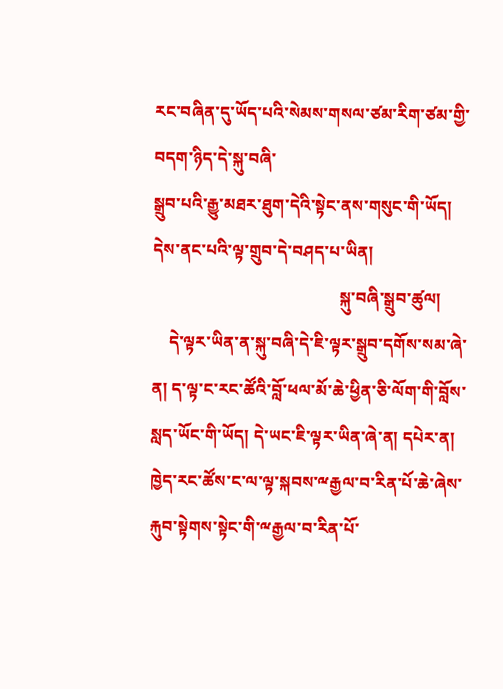རང་བཞིན་དུ་ཡོད་པའི་སེམས་གསལ་ཙམ་རིག་ཙམ་གྱི་བདག་ཉིད་དེ་སྐུ་བཞི་
སྒྲུབ་པའི་རྒྱུ་མཐར་ཐུག་དེའི་སྟེང་ནས་གསུང་གི་ཡོད། དེས་ནང་པའི་ལྟ་གྲུབ་དེ་བཤད་པ་ཡིན།
                                             སྐུ་བཞི་སྒྲུབ་ཚུལ།
    དེ་ལྟར་ཡིན་ན་སྐུ་བཞི་དེ་ཇི་ལྟར་སྒྲུབ་དགོས་སམ་ཞེ་ན། ད་ལྟ་ང་རང་ཚོའི་བློ་ཕལ་མོ་ཆེ་ཕྱིན་ཅི་ལོག་གི་བློས་
སླད་ཡོང་གི་ཡོད། དེ་ཡང་ཇི་ལྟར་ཡིན་ཞེ་ན། དཔེར་ན། ཁྱེད་རང་ཚོས་ང་ལ་ལྟ་སྐབས་ྋརྒྱལ་བ་རིན་པོ་ཆེ་ཞེས་
རྐུབ་སྟེགས་སྟེང་གི་ྋརྒྱལ་བ་རིན་པོ་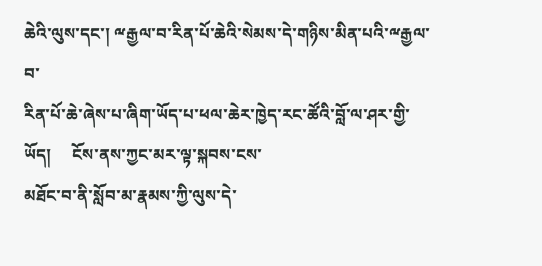ཆེའི་ལུས་དང་། ྋརྒྱལ་བ་རིན་པོ་ཆེའི་སེམས་དེ་གཉིས་མིན་པའི་ྋརྒྱལ་བ་
རིན་པོ་ཆེ་ཞེས་པ་ཞིག་ཡོད་པ་ཕལ་ཆེར་ཁྱེད་རང་ཚོའི་བློ་ལ་ཤར་གྱི་ཡོད།     ངོས་ནས་ཀྱང་མར་ལྟ་སྐབས་ངས་
མཐོང་བ་ནི་སློབ་མ་རྣམས་ཀྱི་ལུས་དེ་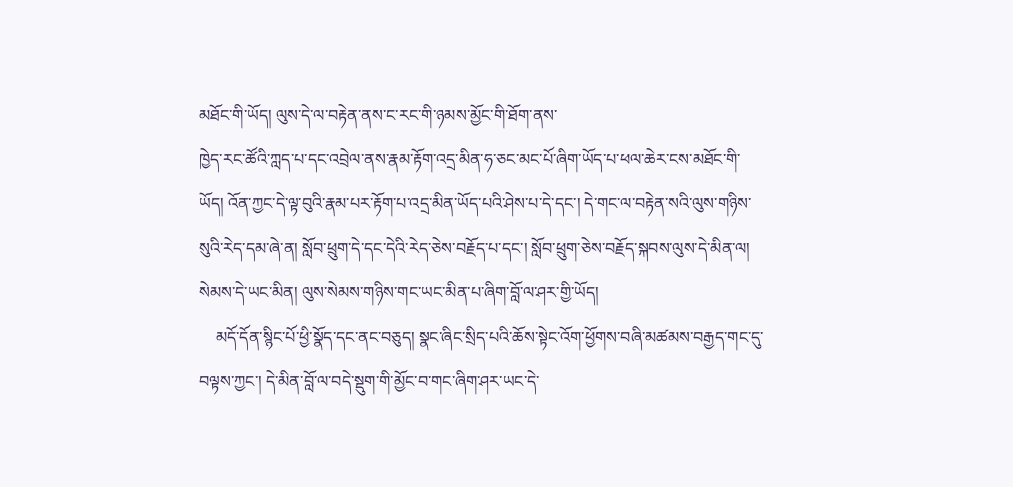མཐོང་གི་ཡོད། ལུས་དེ་ལ་བརྟེན་ནས་ང་རང་གི་ཉམས་མྱོང་གི་ཐོག་ནས་
ཁྱེད་རང་ཚོའི་ཀླད་པ་དང་འབྲེལ་ནས་རྣམ་རྟོག་འདྲ་མིན་ཧ་ཅང་མང་པོ་ཞིག་ཡོད་པ་ཕལ་ཆེར་ངས་མཐོང་གི་
ཡོད། འོན་ཀྱང་དེ་ལྟ་བུའི་རྣམ་པར་རྟོག་པ་འདྲ་མིན་ཡོད་པའི་ཤེས་པ་དེ་དང་། དེ་གང་ལ་བརྟེན་སའི་ལུས་གཉིས་
སུའི་རེད་དམ་ཞེ་ན། སློབ་ཕྲུག་དེ་དང་དེའི་རེད་ཅེས་བརྗོད་པ་དང་། སློབ་ཕྲུག་ཅེས་བརྗོད་སྐབས་ལུས་དེ་མིན་ལ།
སེམས་དེ་ཡང་མིན། ལུས་སེམས་གཉིས་གང་ཡང་མིན་པ་ཞིག་བློ་ལ་ཤར་གྱི་ཡོད།
    མདོ་དོན་སྙིང་པོ་ཕྱི་སྣོད་དང་ནང་བཅུད། སྣང་ཞིང་སྲིད་པའི་ཆོས་སྟེང་འོག་ཕྱོགས་བཞི་མཚམས་བརྒྱད་གང་དུ་
བལྟས་ཀྱང་། དེ་མིན་བློ་ལ་བདེ་སྡུག་གི་མྱོང་བ་གང་ཞིག་ཤར་ཡང་དེ་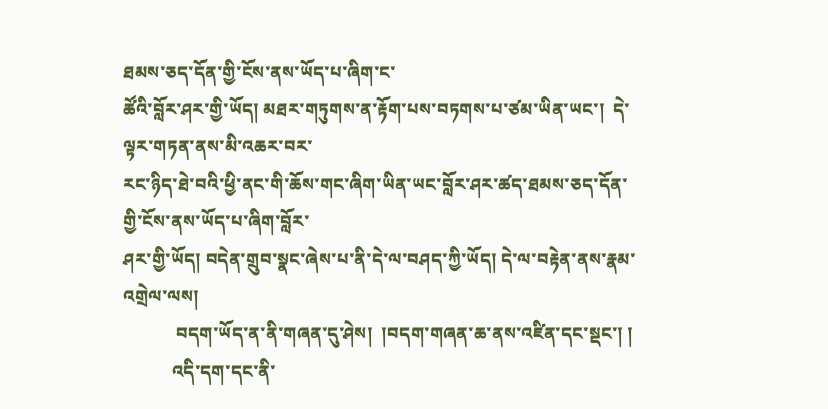ཐམས་ཅད་དོན་གྱི་ངོས་ནས་ཡོད་པ་ཞིག་ང་
ཚོའི་བློར་ཤར་གྱི་ཡོད། མཐར་གཏུགས་ན་རྟོག་པས་བཏགས་པ་ཙམ་ཡིན་ཡང་།  དེ་ལྟར་གཏན་ནས་མི་འཆར་བར་
རང་ཉིད་ཐེ་བའི་ཕྱི་ནང་གི་ཆོས་གང་ཞིག་ཡིན་ཡང་བློར་ཤར་ཚད་ཐམས་ཅད་དོན་གྱི་ངོས་ནས་ཡོད་པ་ཞིག་བློར་
ཤར་གྱི་ཡོད། བདེན་གྲུབ་སྣང་ཞེས་པ་ནི་དེ་ལ་བཤད་ཀྱི་ཡོད། དེ་ལ་བརྟེན་ནས་རྣམ་འགྲེལ་ལས།
            བདག་ཡོད་ན་ནི་གཞན་དུ་ཤེས།  །བདག་གཞན་ཆ་ནས་འཛིན་དང་སྡང་། །
           འདི་དག་དང་ནི་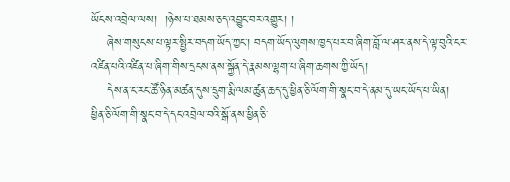ཡོངས་འབྲེལ་ལས།  །ཉེས་པ་ཐམས་ཅད་འབྱུང་བར་འགྱུར། །
    ཞེས་གསུངས་པ་ལྟར་སྤྱིར་བདག་ཡོད་ཀྱང་། བདག་ཡོད་ལུགས་ཁྱད་པར་བ་ཞིག་བློ་ལ་ཤར་ནས་དེ་ལྟ་བུའི་ངར་
འཛིན་པའི་འཛིན་པ་ཞིག་གིས་དྲངས་ནས་སྐྱོན་དེ་རྣམས་ལྷག་པ་ཞིག་ཆགས་ཀྱི་ཡོད།
    དེས་ན་ང་རང་ཚོ་ཉིན་མཚན་དུས་དྲུག་རྨི་ལམ་ཚུན་ཆད་དུ་ཕྱིན་ཅི་ལོག་གི་སྣང་བ་དེ་ནམ་དུ་ཡང་ཡོད་པ་ཡིན།
ཕྱིན་ཅི་ལོག་གི་སྣང་བ་དེ་དང་འབྲེལ་བའི་སྒོ་ནས་ཕྱིན་ཅི་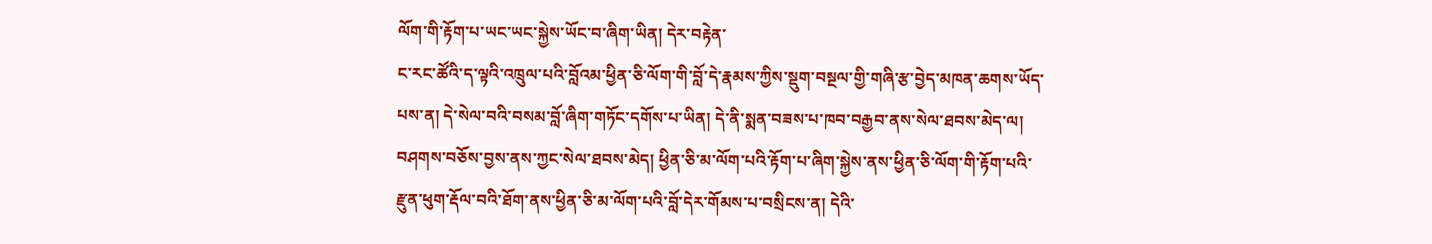ལོག་གི་རྟོག་པ་ཡང་ཡང་སྐྱེས་ཡོང་བ་ཞིག་ཡིན། དེར་བརྟེན་
ང་རང་ཚོའི་ད་ལྟའི་འཁྲུལ་པའི་བློའམ་ཕྱིན་ཅི་ལོག་གི་བློ་དེ་རྣམས་ཀྱིས་སྡུག་བསྔལ་གྱི་གཞི་རྩ་བྱེད་མཁན་ཆགས་ཡོད་
པས་ན། དེ་སེལ་བའི་བསམ་བློ་ཞིག་གཏོང་དགོས་པ་ཡིན། དེ་ནི་སྨན་བཟས་པ་ཁབ་བརྒྱབ་ནས་སེལ་ཐབས་མེད་ལ།
བཤགས་བཅོས་བྱས་ནས་ཀྱང་སེལ་ཐབས་མེད། ཕྱིན་ཅི་མ་ལོག་པའི་རྟོག་པ་ཞིག་སྐྱེས་ནས་ཕྱིན་ཅི་ལོག་གི་རྟོག་པའི་
རྫུན་ཕུག་རྡོལ་བའི་ཐོག་ནས་ཕྱིན་ཅི་མ་ལོག་པའི་བློ་དེར་གོམས་པ་བསྲིངས་ན། དེའི་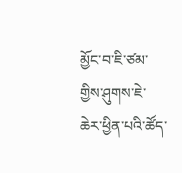མྱོང་བ་ཇི་ཙམ་གྱིས་ཤུགས་ཇེ་
ཆེར་ཕྱིན་པའི་ཚོད་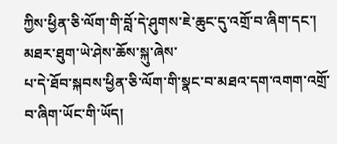ཀྱིས་ཕྱིན་ཅི་ལོག་གི་བློ་དེ་ཤུགས་ཇེ་ཆུང་དུ་འགྲོ་བ་ཞིག་དང་། མཐར་ཐུག་ཡེ་ཤེས་ཆོས་སྐུ་ཞེས་
པ་དེ་ཐོབ་སྐབས་ཕྱིན་ཅི་ལོག་གི་སྣང་བ་མཐའ་དག་འགག་འགྲོ་བ་ཞིག་ཡོང་གི་ཡོད།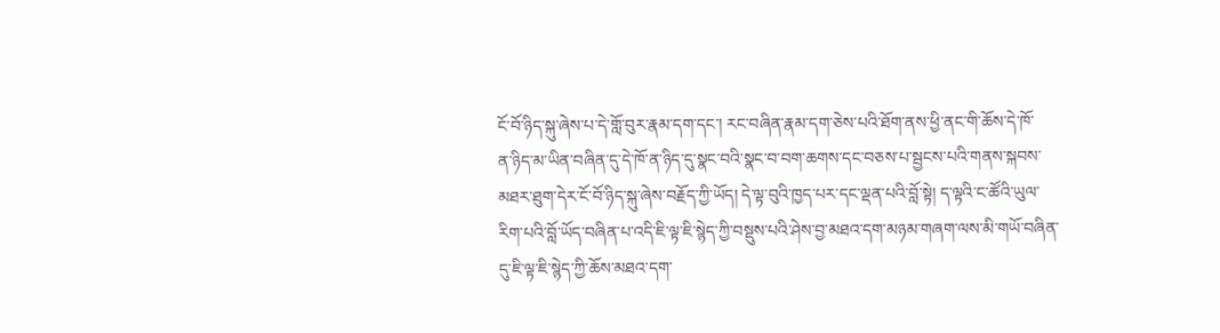ངོ་བོ་ཉིད་སྐུ་ཞེས་པ་དེ་གློ་བུར་རྣམ་དག་དང་། རང་བཞིན་རྣམ་དག་ཅེས་པའི་ཐོག་ནས་ཕྱི་ནང་གི་ཆོས་དེ་ཁོ་
ན་ཉིད་མ་ཡིན་བཞིན་དུ་དེ་ཁོ་ན་ཉིད་དུ་སྣང་བའི་སྣང་བ་བག་ཆགས་དང་བཅས་པ་སྦྱངས་པའི་གནས་སྐབས་
མཐར་ཐུག་དེར་ངོ་བོ་ཉིད་སྐུ་ཞེས་བརྗོད་ཀྱི་ཡོད། དེ་ལྟ་བུའི་ཁྱད་པར་དང་ལྡན་པའི་བློ་སྟེ། ད་ལྟའི་ང་ཚོའི་ཡུལ་
རིག་པའི་བློ་ཡོད་བཞིན་པ་འདི་ཇི་ལྟ་ཇི་སྙེད་ཀྱི་བསྡུས་པའི་ཤེས་བྱ་མཐའ་དག་མཉམ་གཞག་ལས་མི་གཡོ་བཞིན་
དུ་ཇི་ལྟ་ཇི་སྙེད་ཀྱི་ཆོས་མཐའ་དག་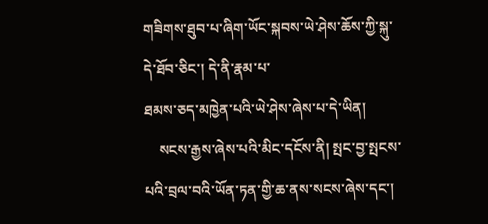གཟིགས་ཐུབ་པ་ཞིག་ཡོང་སྐབས་ཡེ་ཤེས་ཆོས་ཀྱི་སྐུ་དེ་ཐོབ་ཅིང་། དེ་ནི་རྣམ་པ་
ཐམས་ཅད་མཁྱེན་པའི་ཡེ་ཤེས་ཞེས་པ་དེ་ཡིན།
    སངས་རྒྱས་ཞེས་པའི་མིང་དངོས་ནི། སྤང་བྱ་སྤངས་པའི་བྲལ་བའི་ཡོན་ཏན་གྱི་ཆ་ནས་སངས་ཞེས་དང་།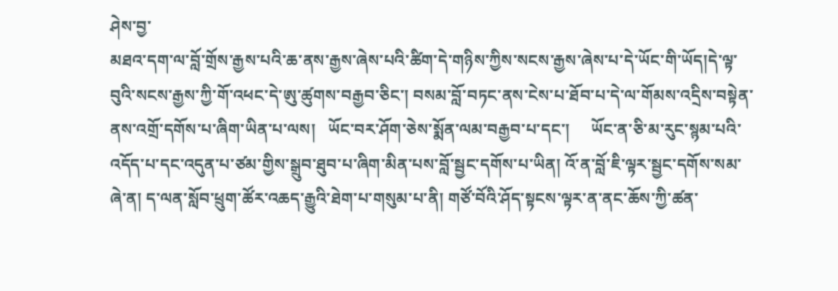ཤེས་བྱ་
མཐའ་དག་ལ་བློ་གྲོས་རྒྱས་པའི་ཆ་ནས་རྒྱས་ཞེས་པའི་ཚིག་དེ་གཉིས་ཀྱིས་སངས་རྒྱས་ཞེས་པ་དེ་ཡོང་གི་ཡོད།དེ་ལྟ་
བུའི་སངས་རྒྱས་ཀྱི་གོ་འཕང་དེ་ཨུ་ཚུགས་བརྒྱབ་ཅིང་། བསམ་བློ་བཏང་ནས་ངེས་པ་ཐོབ་པ་དེ་ལ་གོམས་འདྲིས་བསྟེན་
ནས་འགྲོ་དགོས་པ་ཞིག་ཡིན་པ་ལས།   ཡོང་བར་ཤོག་ཅེས་སྨོན་ལམ་བརྒྱབ་པ་དང་།     ཡོང་ན་ཅི་མ་རུང་སྙམ་པའི་
འདོད་པ་དང་འདུན་པ་ཙམ་གྱིས་སྒྲུབ་ཐུབ་པ་ཞིག་མིན་པས་བློ་སྦྱང་དགོས་པ་ཡིན། འོ་ན་བློ་ཇི་ལྟར་སྦྱང་དགོས་སམ་
ཞེ་ན། ད་ལན་སློབ་ཕྲུག་ཚོར་འཆད་རྒྱུའི་ཐེག་པ་གསུམ་པ་ནི། གཙོ་བོའི་ཤོད་སྟངས་ལྟར་ན་ནང་ཆོས་ཀྱི་ཚན་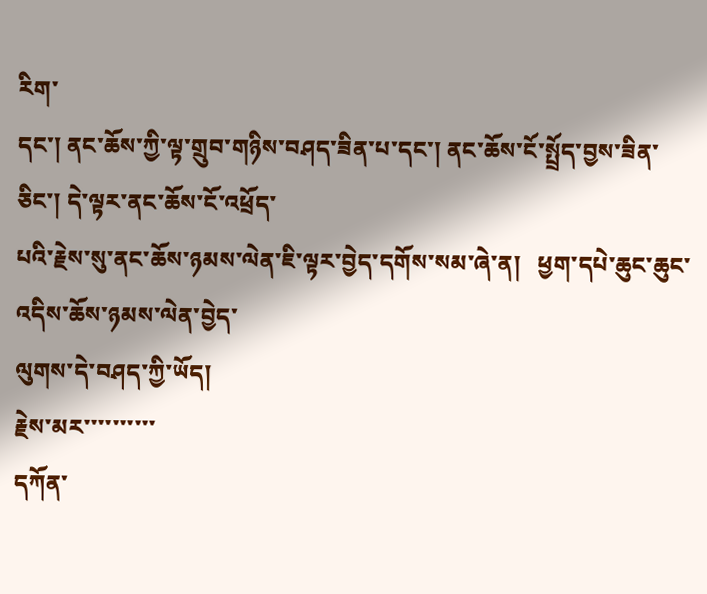རིག་
དང་། ནང་ཆོས་ཀྱི་ལྟ་གྲུབ་གཉིས་བཤད་ཟིན་པ་དང་། ནང་ཆོས་ངོ་སྤྲོད་བྱས་ཟིན་ཅིང་། དེ་ལྟར་ནང་ཆོས་ངོ་འཕྲོད་
པའི་རྗེས་སུ་ནང་ཆོས་ཉམས་ལེན་ཇི་ལྟར་བྱེད་དགོས་སམ་ཞེ་ན།   ཕྱག་དཔེ་ཆུང་ཆུང་འདིས་ཆོས་ཉམས་ལེན་བྱེད་
ལུགས་དེ་བཤད་ཀྱི་ཡོད།                                                                                             རྗེས་མར་་་་་་་་་་
དཀོན་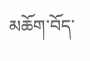མཆོག་བོད་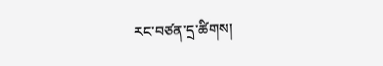རང་བཙན་དྲ་ཚིགས།